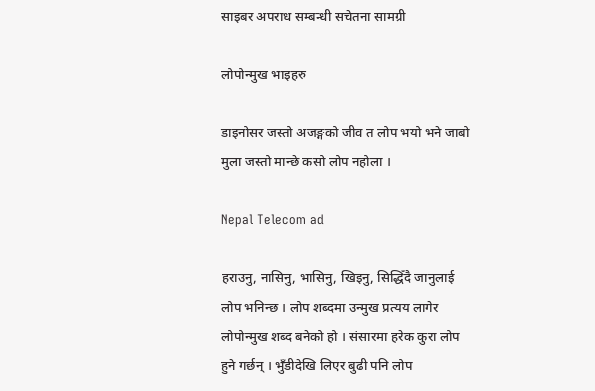साइबर अपराध सम्बन्धी सचेतना सामग्री

लोपोन्मुख भाइहरु

डाइनोसर जस्तो अजङ्गको जीव त लोप भयो भने जाबो मुला जस्तो मान्छे कसो लोप नहोला ।

Nepal Telecom ad

हराउनु, नासिनु, भासिनु, खिइनु, सिद्धिँदै जानुलाई लोप भनिन्छ । लोप शब्दमा उन्मुख प्रत्यय लागेर लोपोन्मुख शब्द बनेको हो । संसारमा हरेक कुरा लोप हुने गर्छन् । भुँडीदेखि लिएर बुढी पनि लोप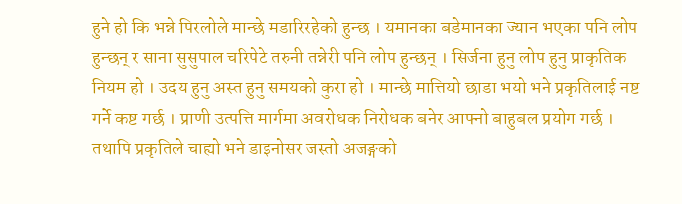हुने हो कि भन्ने पिरलोले मान्छे मडारिरहेको हुन्छ । यमानका बडेमानका ज्यान भएका पनि लोप हुन्छन् र साना सुसुपाल चरिपेटे तरुनी तन्नेरी पनि लोप हुन्छन् । सिर्जना हुनु लोप हुनु प्राकृतिक नियम हो । उदय हुनु अस्त हुनु समयको कुरा हो । मान्छे मात्तियो छाडा भयो भने प्रकृतिलाई नष्ट गर्ने कष्ट गर्छ । प्राणी उत्पत्ति मार्गमा अवरोधक निरोधक बनेर आफ्नो बाहुबल प्रयोग गर्छ । तथापि प्रकृतिले चाह्यो भने डाइनोसर जस्तो अजङ्गको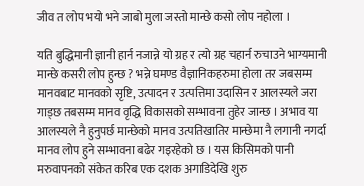जीव त लोप भयो भने जाबो मुला जस्तो मान्छे कसो लोप नहोला ।

यति बुद्धिमानी ज्ञानी हार्न नजान्ने यो ग्रह र त्यो ग्रह चहार्न रुचाउने भाग्यमानी मान्छे कसरी लोप हुन्छ ? भन्ने घमण्ड वैज्ञानिकहरुमा होला तर जबसम्म मानवबाट मानवको सृष्टि, उत्पादन र उत्पत्तिमा उदासिन र आलस्यले जरा गाड्छ तबसम्म मानव वृद्धि विकासको सम्भावना तुहेर जान्छ । अभाव या आलस्यले नै हुनुपर्छ मान्छेको मानव उत्पतिखातिर मान्छेमा नै लगानी नगर्दा मानव लोप हुने सम्भावना बढेर गइरहेको छ । यस किसिमको पानी मरुवापनको संकेत करिब एक दशक अगाडिदेखि शुरु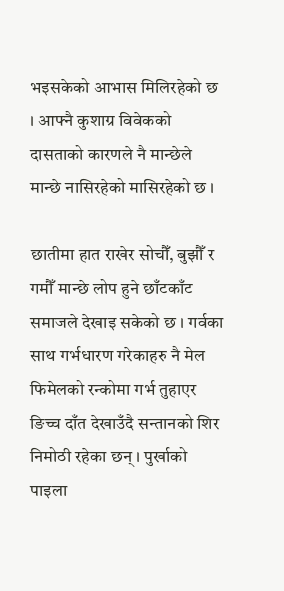भइसकेको आभास मिलिरहेको छ । आफ्नै कुशाग्र विवेकको दासताको कारणले नै मान्छेले मान्छे नासिरहेको मासिरहेको छ ।

छातीमा हात राखेर सोचौँ, बुझौँ र गमौँ मान्छे लोप हुने छाँटकाँट समाजले देखाइ सकेको छ । गर्वका साथ गर्भधारण गरेकाहरु नै मेल फिमेलको रन्कोमा गर्भ तुहाएर ङिच्च दाँत देखाउँदै सन्तानको शिर निमोठी रहेका छन् । पुर्खाको पाइला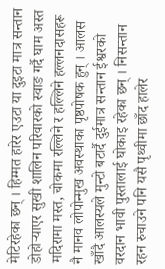मेटिरहेका छन् । हिम्मत हारेर एउटा या दुइटा मात्र सन्तान डोहोर्‍याएर सुखी शालिन परिवारको स्वाङ गर्दै घाम अस्त मदिरामा मस्त, चोकमा रल्लिने र हल्लिने हल्लनदासहरू नै मानव लोपोन्मुख अवस्थाका पृष्ठपोषक हुन् । आलस खाँदै आलस्यले मुन्टो बटार्दै दुईमात्र सन्तान ईश्वरको वरदान भावी पुस्तालाई घोकाइ रहेका छन् । निसन्तान रहन रुचाउने पनि यसै पृथ्वीमा छाँद हालेर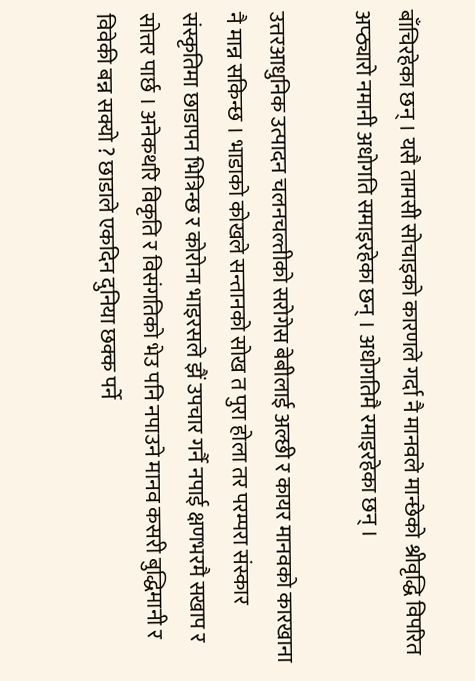बाँचिरहेका छन् । यसै तामसी सोचाइको कारणले गर्दा नै मानवले मान्छेको श्रीवृद्धि विपरित अप्ठ्यारो नमानी अधोगति समाइरहेका छन् । अधोगतिमै रमाइरहेका छन् ।

उत्तरआधुनिक उत्पादन चलनचल्तीको सरोगेस बेबीलाई अल्छी र कायर मानवको कारखाना नै मान्न सकिन्छ । भाडाको कोखले सन्तानको सोख त पुरा होला तर परम्परा संस्कार संस्कृतिमा छाडापन भित्रिन्छ र कोरोना भाइरसले झैं उपचार गर्नै नपाई क्षणभरमै सखाप र सोत्तर पार्छ । अनेकथरि विकृति र विसंगतिको भेउ पनि नपाउने मानव कसरी बुद्धिमानी र विवेकी बन्न सक्यो ? छाडाले एकदिन दुनिया छक्क पर्ने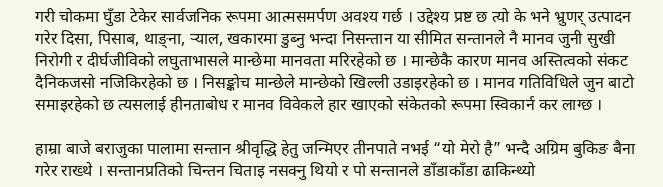गरी चोकमा घुँडा टेकेर सार्वजनिक रूपमा आत्मसमर्पण अवश्य गर्छ । उद्देश्य प्रष्ट छ त्यो के भने भ्रुणर् उत्पादन गरेर दिसा, पिसाब, थाङ्ना, र्‍याल, खकारमा डुब्नु भन्दा निसन्तान या सीमित सन्तानले नै मानव जुनी सुखी निरोगी र दीर्घजीविको लघुताभासले मान्छेमा मानवता मरिरहेको छ । मान्छेकै कारण मानव अस्तित्वको संकट दैनिकजसो नजिकिरहेको छ । निसङ्कोच मान्छेले मान्छेको खिल्ली उडाइरहेको छ । मानव गतिविधिले जुन बाटो समाइरहेको छ त्यसलाई हीनताबोध र मानव विवेकले हार खाएको संकेतको रूपमा स्विकार्न कर लाग्छ ।

हाम्रा बाजे बराजुका पालामा सन्तान श्रीवृद्धि हेतु जन्मिएर तीनपाते नभई “यो मेरो है” भन्दै अग्रिम बुकिङ बैना गरेर राख्थे । सन्तानप्रतिको चिन्तन चिताइ नसक्नु थियो र पो सन्तानले डाँडाकाँडा ढाकिन्थ्यो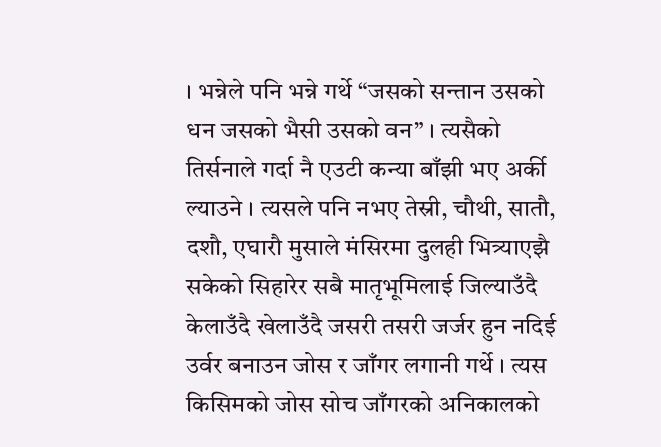। भन्नेले पनि भन्ने गर्थे “जसको सन्तान उसको धन जसको भैसी उसको वन” । त्यसैको तिर्सनाले गर्दा नै एउटी कन्या बाँझी भए अर्की ल्याउने । त्यसले पनि नभए तेस्री, चौथी, सातौ, दशौ, एघारौ मुसाले मंसिरमा दुलही भित्र्याएझै सकेको सिहारेर सबै मातृभूमिलाई जिल्याउँदै केलाउँदै खेलाउँदै जसरी तसरी जर्जर हुन नदिई उर्वर बनाउन जोस र जाँगर लगानी गर्थे । त्यस किसिमको जोस सोच जाँगरको अनिकालको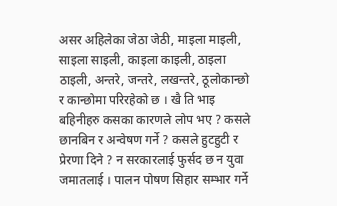असर अहिलेका जेठा जेठी, माइला माइली, साइला साइली, काइला काइली, ठाइला ठाइली, अन्तरे, जन्तरे, लखन्तरे, ठूलोकान्छो र कान्छोमा परिरहेको छ । खै ति भाइ बहिनीहरु कसका कारणले लोप भए ? कसले छानबिन र अन्वेषण गर्ने ? कसले हुटहुटी र प्रेरणा दिने ? न सरकारलाई फुर्सद छ न युवा जमातलाई । पालन पोषण सिहार सम्भार गर्ने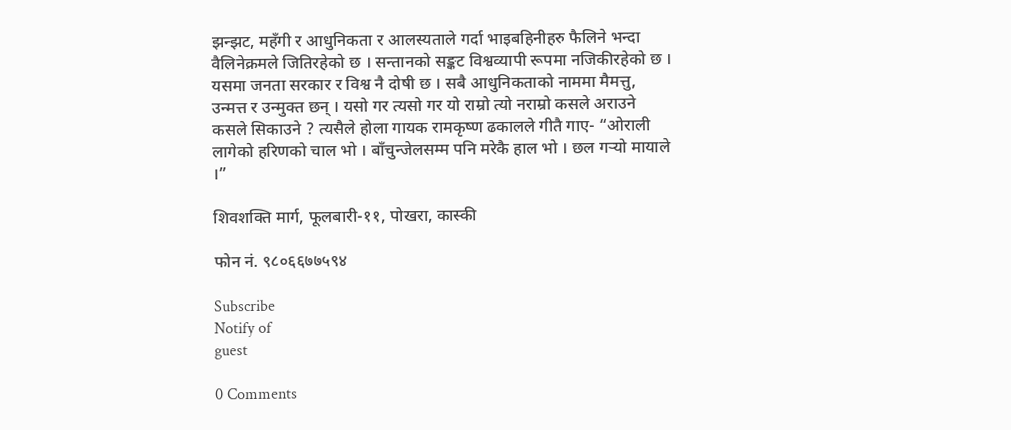झन्झट, महँगी र आधुनिकता र आलस्यताले गर्दा भाइबहिनीहरु फैलिने भन्दा वैलिनेक्रमले जितिरहेको छ । सन्तानको सङ्कट विश्वव्यापी रूपमा नजिकीरहेको छ । यसमा जनता सरकार र विश्व नै दोषी छ । सबै आधुनिकताको नाममा मैमत्तु, उन्मत्त र उन्मुक्त छन् । यसो गर त्यसो गर यो राम्रो त्यो नराम्रो कसले अराउने कसले सिकाउने ? त्यसैले होला गायक रामकृष्ण ढकालले गीतै गाए- “ओराली लागेको हरिणको चाल भो । बाँचुन्जेलसम्म पनि मरेकै हाल भो । छल गर्‍यो मायाले ।”

शिवशक्ति मार्ग, फूलबारी-११, पोखरा, कास्की

फोन नं. ९८०६६७७५९४

Subscribe
Notify of
guest

0 Comments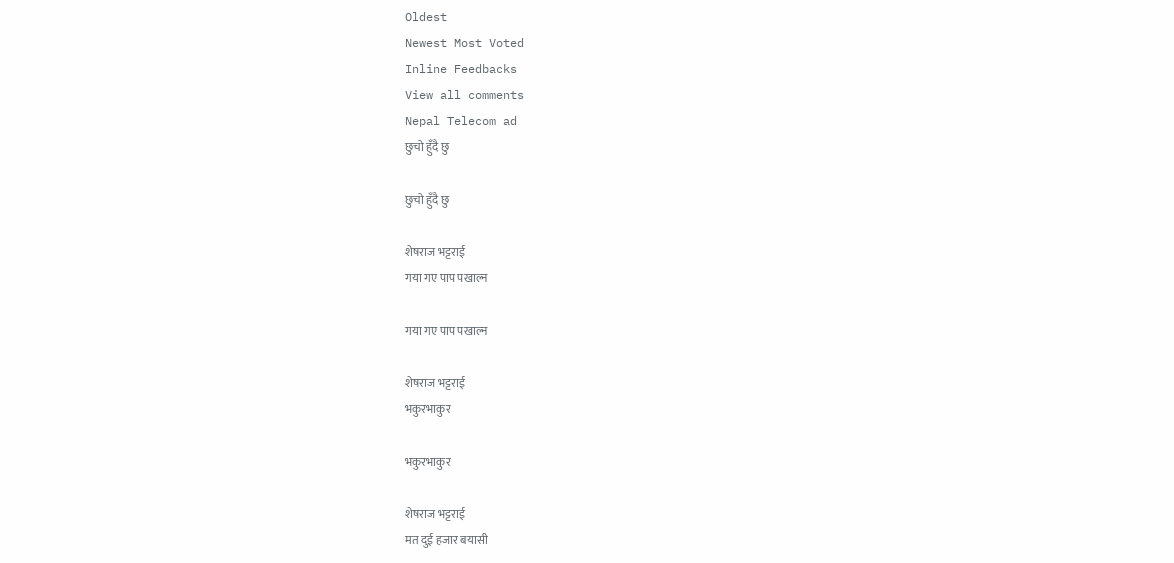Oldest
Newest Most Voted
Inline Feedbacks
View all comments
Nepal Telecom ad
छुचो हुँदै छु

छुचो हुँदै छु

शेषराज भट्टराई
गया गए पाप पखाल्न

गया गए पाप पखाल्न

शेषराज भट्टराई
भकुरभाकुर

भकुरभाकुर

शेषराज भट्टराई
मत दुई हजार बयासी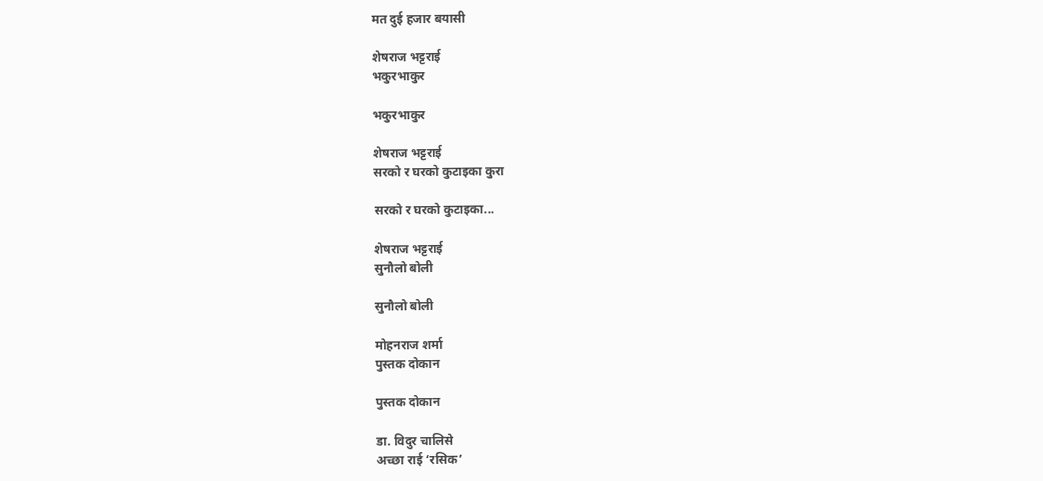मत दुई हजार बयासी

शेषराज भट्टराई
भकुरभाकुर

भकुरभाकुर

शेषराज भट्टराई
सरको र घरको कुटाइका कुरा

सरको र घरको कुटाइका...

शेषराज भट्टराई
सुनौलो बोली

सुनौलो बोली

मोहनराज शर्मा
पुस्तक दोकान

पुस्तक दोकान

डा. विदुर चालिसे
अच्छा राई ‘रसिक’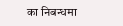का निबन्धमा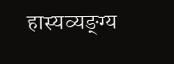हास्यव्यङ्ग्य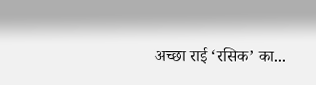अच्छा राई ‘रसिक’ का...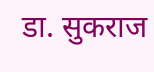डा. सुकराज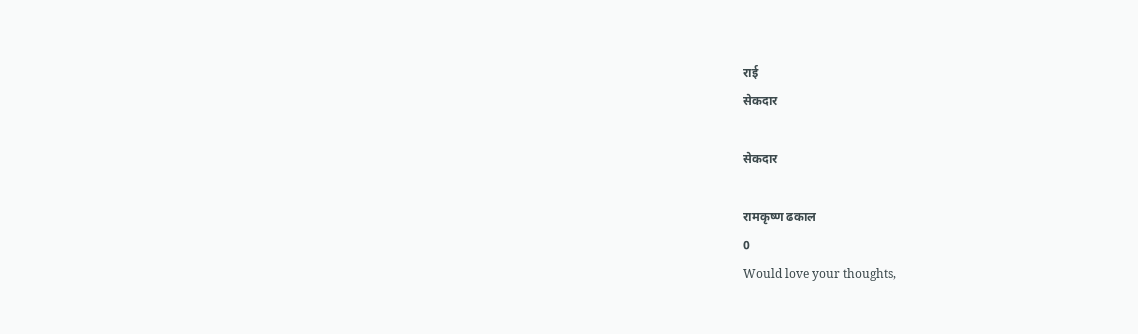राई
सेकदार

सेकदार

रामकृष्ण ढकाल
0
Would love your thoughts,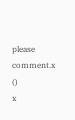please comment.x
()
x